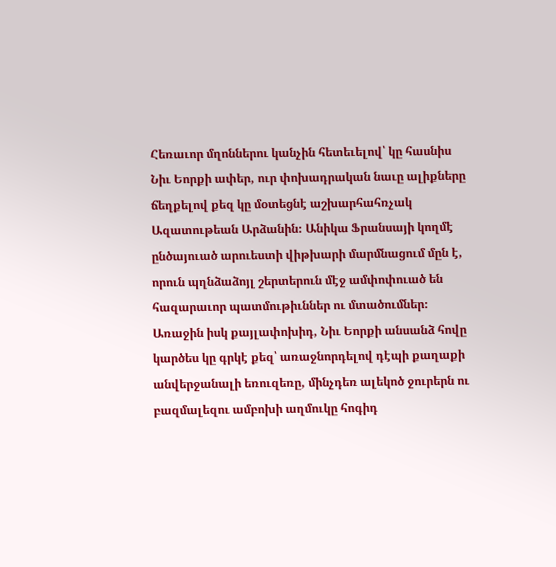Հեռաւոր մղոններու կանչին հետեւելով՝ կը հասնիս Նիւ Եորքի ափեր, ուր փոխադրական նաւը ալիքները ճեղքելով քեզ կը մօտեցնէ աշխարհահռչակ Ազատութեան Արձանին։ Անիկա Ֆրանսայի կողմէ ընծայուած արուեստի վիթխարի մարմնացում մըն է, որուն պղնձաձոյլ շերտերուն մէջ ամփոփուած են հազարաւոր պատմութիւններ ու մտածումներ։ Առաջին իսկ քայլափոխիդ, Նիւ Եորքի անսանձ հովը կարծես կը գրկէ քեզ՝ առաջնորդելով դէպի քաղաքի անվերջանալի եռուզեռը, մինչդեռ ալեկոծ ջուրերն ու բազմալեզու ամբոխի աղմուկը հոգիդ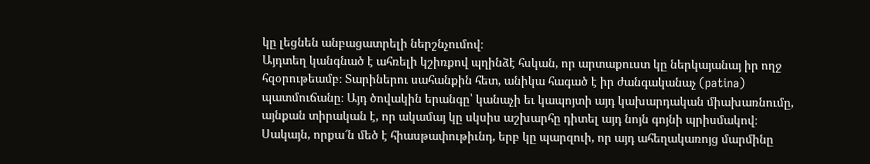կը լեցնեն անբացատրելի ներշնչումով։
Այդտեղ կանգնած է ահռելի կշիռքով պղինձէ հսկան, որ արտաքուստ կը ներկայանայ իր ողջ հզօրութեամբ։ Տարիներու սահանքին հետ, անիկա հագած է իր ժանգականաչ (patina) պատմուճանը։ Այդ ծովակին երանգը՝ կանաչի եւ կապոյտի այդ կախարդական միախառնումը, այնքան տիրական է, որ ակամայ կը սկսիս աշխարհը դիտել այդ նոյն գոյնի պրիսմակով։ Սակայն, որքա՜ն մեծ է հիասթափութիւնդ, երբ կը պարզուի, որ այդ ահեղակառոյց մարմինը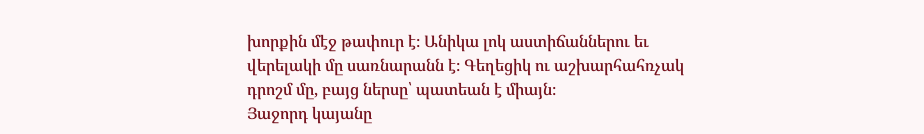խորքին մէջ թափուր է։ Անիկա լոկ աստիճաններու եւ վերելակի մը սառնարանն է։ Գեղեցիկ ու աշխարհահռչակ դրոշմ մը, բայց ներսը՝ պատեան է միայն։
Յաջորդ կայանը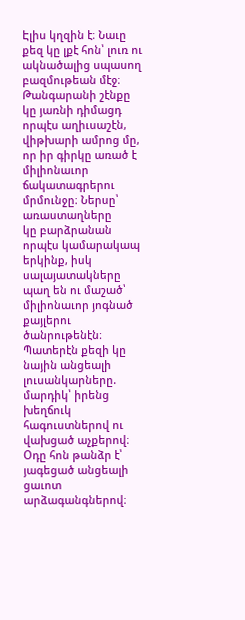Էլիս կղզին է։ Նաւը քեզ կը լքէ հոն՝ լուռ ու ակնածալից սպասող բազմութեան մէջ։ Թանգարանի շէնքը կը յառնի դիմացդ որպէս աղիւսաշէն, վիթխարի ամրոց մը, որ իր գիրկը առած է միլիոնաւոր ճակատագրերու մրմունջը։ Ներսը՝ առաստաղները
կը բարձրանան որպէս կամարակապ երկինք, իսկ սալայատակները պաղ են ու մաշած՝ միլիոնաւոր յոգնած քայլերու ծանրութենէն։ Պատերէն քեզի կը նային անցեալի լուսանկարները. մարդիկ՝ իրենց խեղճուկ հագուստներով ու վախցած աչքերով։ Օդը հոն թանձր է՝ յագեցած անցեալի ցաւոտ արձագանգներով։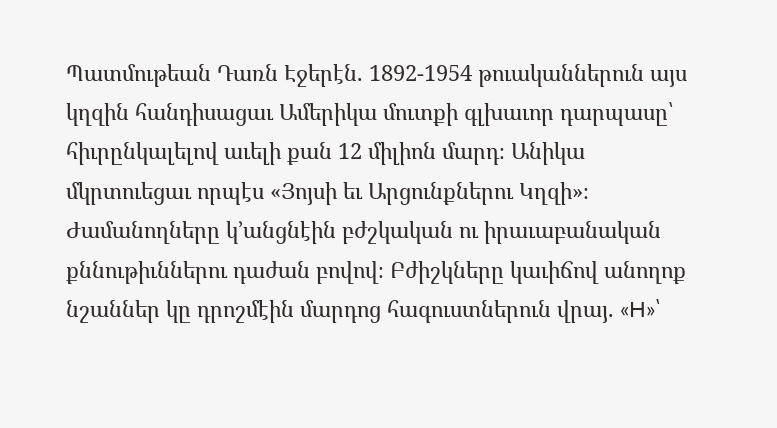Պատմութեան Դառն Էջերէն. 1892-1954 թուականներուն այս կղզին հանդիսացաւ Ամերիկա մուտքի գլխաւոր դարպասը՝ հիւրընկալելով աւելի քան 12 միլիոն մարդ։ Անիկա մկրտուեցաւ որպէս «Յոյսի եւ Արցունքներու Կղզի»։
Ժամանողները կ’անցնէին բժշկական ու իրաւաբանական քննութիւններու դաժան բովով։ Բժիշկները կաւիճով անողոք նշաններ կը դրոշմէին մարդոց հագուստներուն վրայ. «H»՝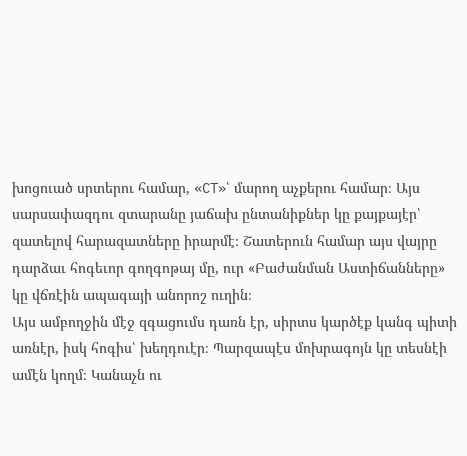խոցուած սրտերու համար, «CT»՝ մարող աչքերու համար։ Այս սարսափազդու զտարանը յաճախ ընտանիքներ կը քայքայէր՝ զատելով հարազատները իրարմէ։ Շատերուն համար այս վայրը դարձաւ հոգեւոր գողգոթայ մը, ուր «Բաժանման Աստիճանները» կը վճռէին ապագայի անորոշ ուղին։
Այս ամբողջին մէջ զգացումս դառն էր, սիրտս կարծէք կանգ պիտի առնէր, իսկ հոգիս՝ խեղդուէր։ Պարզապէս մոխրագոյն կը տեսնէի ամէն կողմ։ Կանաչն ու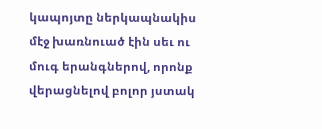կապոյտը ներկապնակիս մէջ խառնուած էին սեւ ու մուգ երանգներով, որոնք վերացնելով բոլոր յստակ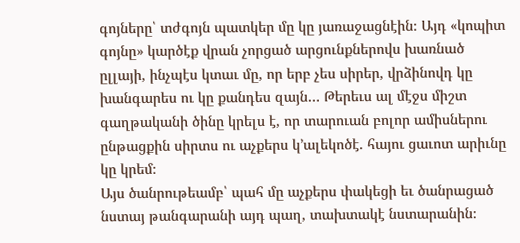գոյները՝ տժգոյն պատկեր մը կը յառաջացնէին։ Այդ «կոպիտ գոյնը» կարծէք վրան չորցած արցունքներովս խառնած ըլլայի, ինչպէս կտաւ մը, որ երբ չես սիրեր, վրձինովդ կը խանգարես ու կը քանդես զայն… Թերեւս ալ մէջս միշտ գաղթականի ծինը կրելս է, որ տարուան բոլոր ամիսներու ընթացքին սիրտս ու աչքերս կ’ալեկոծէ. հայու ցաւոտ արիւնը կը կրեմ։
Այս ծանրութեամբ՝ պահ մը աչքերս փակեցի եւ ծանրացած նստայ թանգարանի այդ պաղ, տախտակէ նստարանին։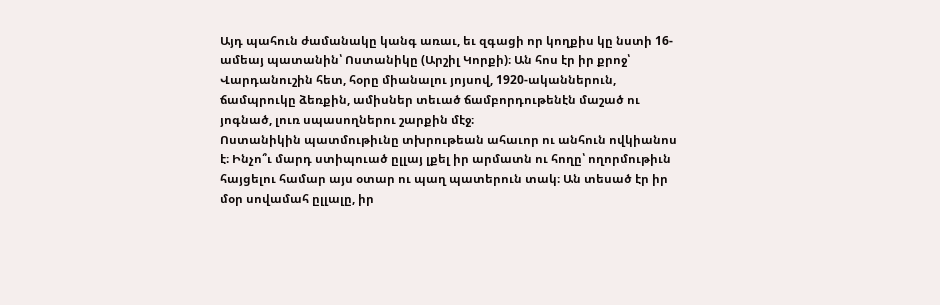Այդ պահուն ժամանակը կանգ առաւ, եւ զգացի որ կողքիս կը նստի 16-ամեայ պատանին՝ Ոստանիկը (Արշիլ Կորքի)։ Ան հոս էր իր քրոջ՝ Վարդանուշին հետ, հօրը միանալու յոյսով, 1920-ականներուն, ճամպրուկը ձեռքին, ամիսներ տեւած ճամբորդութենէն մաշած ու յոգնած, լուռ սպասողներու շարքին մէջ։
Ոստանիկին պատմութիւնը տխրութեան ահաւոր ու անհուն ովկիանոս է։ Ինչո՞ւ մարդ ստիպուած ըլլայ լքել իր արմատն ու հողը՝ ողորմութիւն հայցելու համար այս օտար ու պաղ պատերուն տակ։ Ան տեսած էր իր մօր սովամահ ըլլալը, իր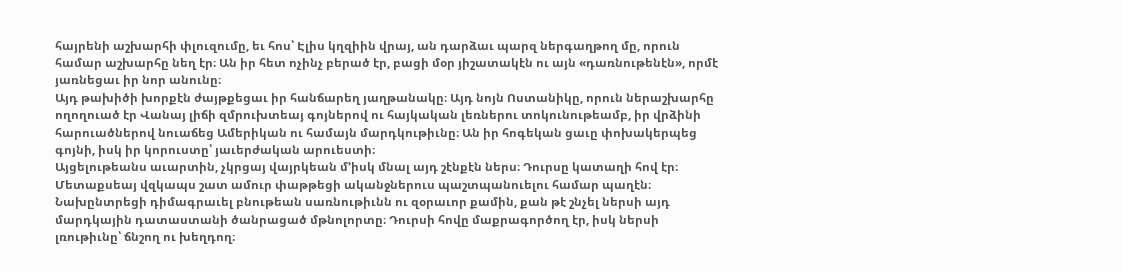հայրենի աշխարհի փլուզումը, եւ հոս՝ Էլիս կղզիին վրայ, ան դարձաւ պարզ ներգաղթող մը, որուն համար աշխարհը նեղ էր։ Ան իր հետ ոչինչ բերած էր, բացի մօր յիշատակէն ու այն «դառնութենէն», որմէ յառնեցաւ իր նոր անունը։
Այդ թախիծի խորքէն ժայթքեցաւ իր հանճարեղ յաղթանակը։ Այդ նոյն Ոստանիկը, որուն ներաշխարհը ողողուած էր Վանայ լիճի զմրուխտեայ գոյներով ու հայկական լեռներու տոկունութեամբ, իր վրձինի հարուածներով նուաճեց Ամերիկան ու համայն մարդկութիւնը։ Ան իր հոգեկան ցաւը փոխակերպեց գոյնի, իսկ իր կորուստը՝ յաւերժական արուեստի։
Այցելութեանս աւարտին, չկրցայ վայրկեան մ’իսկ մնալ այդ շէնքէն ներս։ Դուրսը կատաղի հով էր։ Մետաքսեայ վզկապս շատ ամուր փաթթեցի ականջներուս պաշտպանուելու համար պաղէն։ Նախընտրեցի դիմագրաւել բնութեան սառնութիւնն ու զօրաւոր քամին, քան թէ շնչել ներսի այդ մարդկային դատաստանի ծանրացած մթնոլորտը։ Դուրսի հովը մաքրագործող էր, իսկ ներսի լռութիւնը՝ ճնշող ու խեղդող։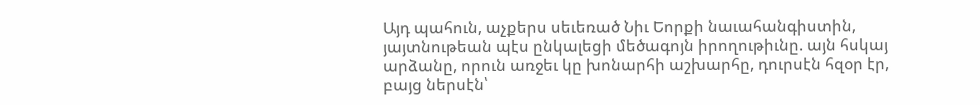Այդ պահուն, աչքերս սեւեռած Նիւ Եորքի նաւահանգիստին, յայտնութեան պէս ընկալեցի մեծագոյն իրողութիւնը. այն հսկայ արձանը, որուն առջեւ կը խոնարհի աշխարհը, դուրսէն հզօր էր, բայց ներսէն՝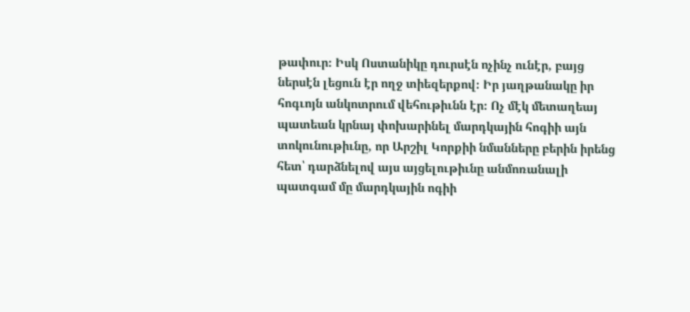թափուր։ Իսկ Ոստանիկը դուրսէն ոչինչ ունէր, բայց ներսէն լեցուն էր ողջ տիեզերքով։ Իր յաղթանակը իր հոգւոյն անկոտրում վեհութիւնն էր։ Ոչ մէկ մետաղեայ պատեան կրնայ փոխարինել մարդկային հոգիի այն տոկունութիւնը, որ Արշիլ Կորքիի նմանները բերին իրենց հետ՝ դարձնելով այս այցելութիւնը անմոռանալի պատգամ մը մարդկային ոգիի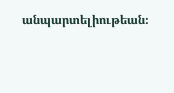անպարտելիութեան։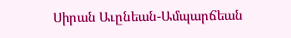Սիրան Աւընեան-Ամպարճեան